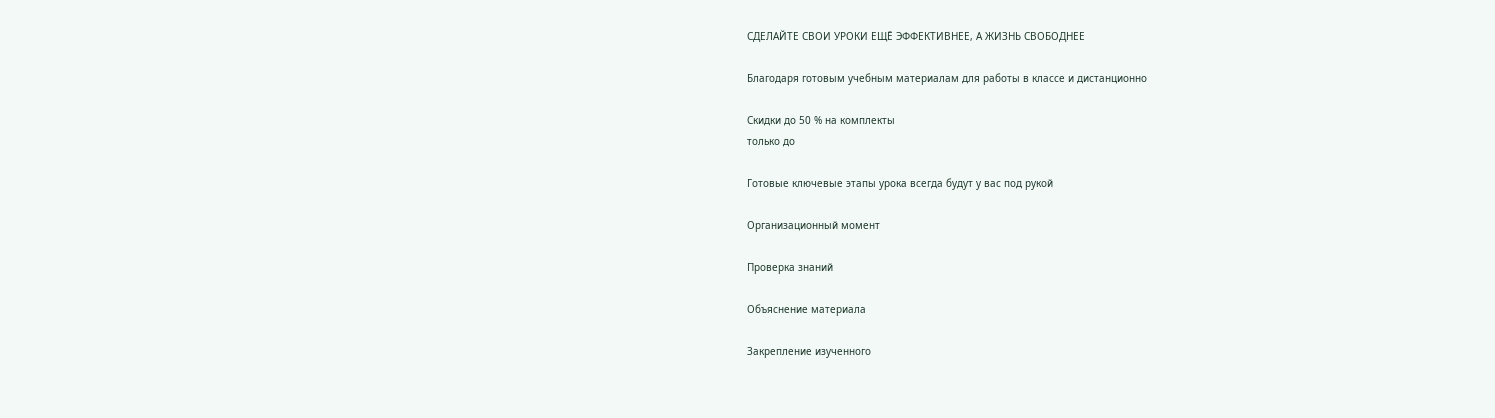СДЕЛАЙТЕ СВОИ УРОКИ ЕЩЁ ЭФФЕКТИВНЕЕ, А ЖИЗНЬ СВОБОДНЕЕ

Благодаря готовым учебным материалам для работы в классе и дистанционно

Скидки до 50 % на комплекты
только до

Готовые ключевые этапы урока всегда будут у вас под рукой

Организационный момент

Проверка знаний

Объяснение материала

Закрепление изученного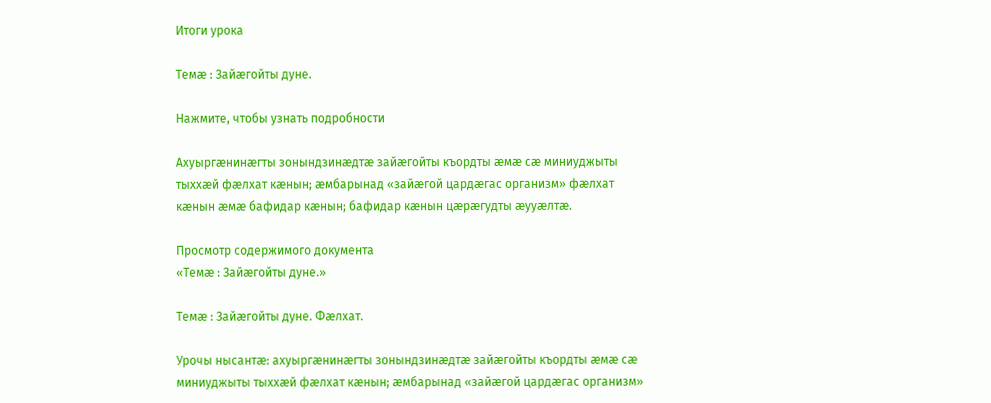Итоги урока

Темӕ : Зайӕгойты дуне.

Нажмите, чтобы узнать подробности

Ахуыргӕнинӕгты зонындзинӕдтӕ зайӕгойты къордты ӕмӕ сӕ миниуджыты тыххӕй фӕлхат кӕнын; ӕмбарынад «зайӕгой цардӕгас организм» фӕлхат кӕнын ӕмӕ бафидар кӕнын; бафидар кӕнын цӕрӕгудты ӕууӕлтӕ.

Просмотр содержимого документа
«Темӕ : Зайӕгойты дуне.»

Темӕ : Зайӕгойты дуне. Фӕлхат.

Урочы нысантӕ: ахуыргӕнинӕгты зонындзинӕдтӕ зайӕгойты къордты ӕмӕ сӕ миниуджыты тыххӕй фӕлхат кӕнын; ӕмбарынад «зайӕгой цардӕгас организм»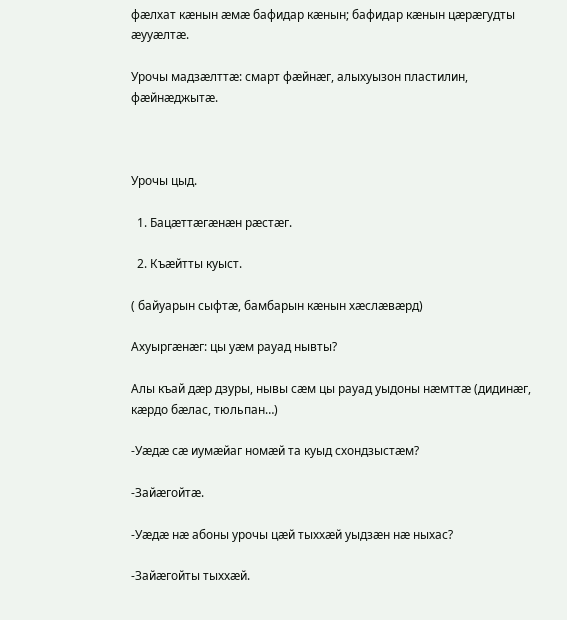фӕлхат кӕнын ӕмӕ бафидар кӕнын; бафидар кӕнын цӕрӕгудты ӕууӕлтӕ.

Урочы мадзӕлттӕ: смарт фӕйнӕг, алыхуызон пластилин, фӕйнӕджытӕ.



Урочы цыд.

  1. Бацӕттӕгӕнӕн рӕстӕг.

  2. Къӕйтты куыст.

( байуарын сыфтӕ, бамбарын кӕнын хӕслӕвӕрд)

Ахуыргӕнӕг: цы уӕм рауад нывты?

Алы къай дӕр дзуры, нывы сӕм цы рауад уыдоны нӕмттӕ (дидинӕг, кӕрдо бӕлас, тюльпан…)

-Уӕдӕ сӕ иумӕйаг номӕй та куыд схондзыстӕм?

-Зайӕгойтӕ.

-Уӕдӕ нӕ абоны урочы цӕй тыххӕй уыдзӕн нӕ ныхас?

-Зайӕгойты тыххӕй.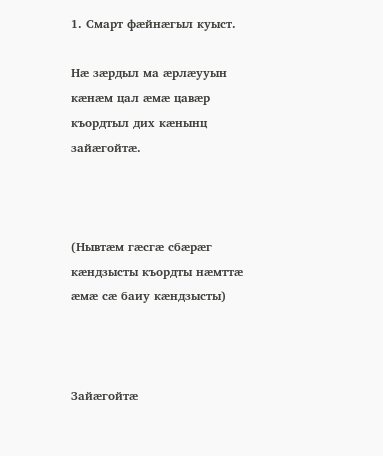1. Смарт фӕйнӕгыл куыст.

Нӕ зӕрдыл ма ӕрлӕууын кӕнӕм цал ӕмӕ цавӕр къордтыл дих кӕнынц зайӕгойтӕ.



(Нывтӕм гӕсгӕ сбӕрӕг кӕндзысты къордты нӕмттӕ ӕмӕ сӕ баиу кӕндзысты)



Зайӕгойтӕ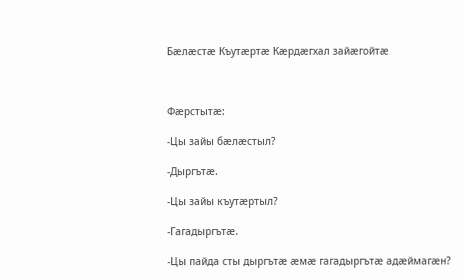Бӕлӕстӕ Къутӕртӕ Кӕрдӕгхал зайӕгойтӕ



Фӕрстытӕ:

-Цы зайы бӕлӕстыл?

-Дыргътӕ.

-Цы зайы къутӕртыл?

-Гагадыргътӕ.

-Цы пайда сты дыргътӕ ӕмӕ гагадыргътӕ адӕймагӕн?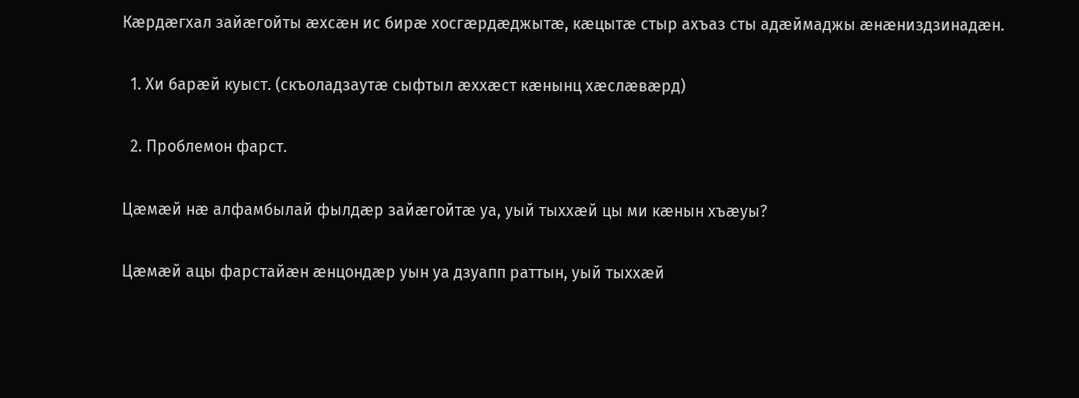Кӕрдӕгхал зайӕгойты ӕхсӕн ис бирӕ хосгӕрдӕджытӕ, кӕцытӕ стыр ахъаз сты адӕймаджы ӕнӕниздзинадӕн.

  1. Хи барӕй куыст. (скъоладзаутӕ сыфтыл ӕххӕст кӕнынц хӕслӕвӕрд)

  2. Проблемон фарст.

Цӕмӕй нӕ алфамбылай фылдӕр зайӕгойтӕ уа, уый тыххӕй цы ми кӕнын хъӕуы?

Цӕмӕй ацы фарстайӕн ӕнцондӕр уын уа дзуапп раттын, уый тыххӕй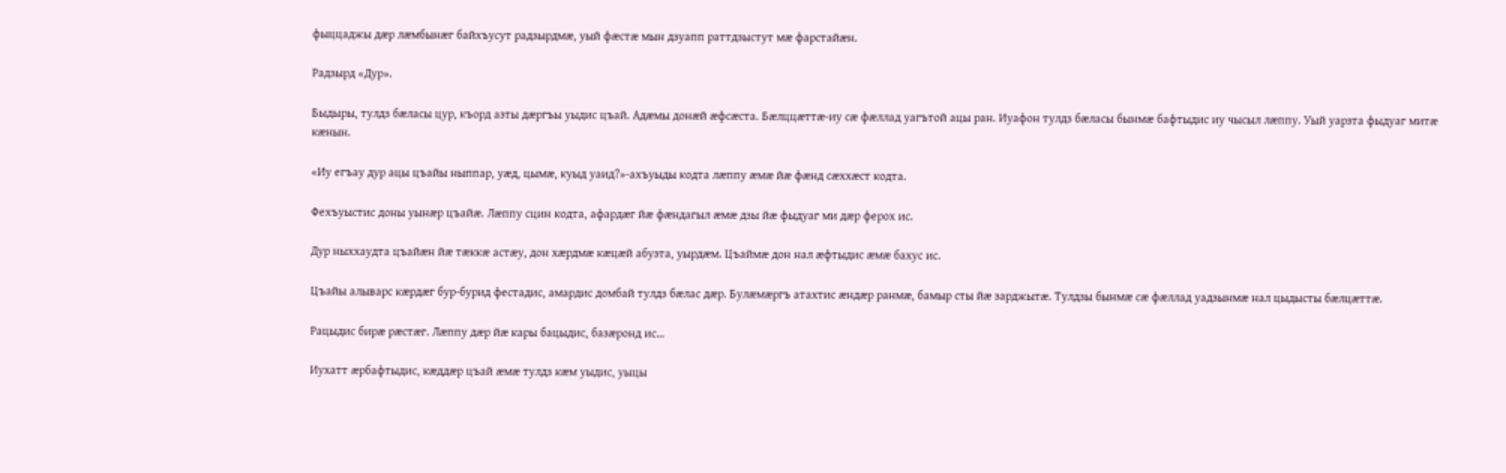фыццаджы дӕр лӕмбынӕг байхъусут радзырдмӕ, уый фӕстӕ мын дзуапп раттдзыстут мӕ фарстайӕн.

Радзырд «Дур».

Быдыры, тулдз бӕласы цур, къорд азты дӕргъы уыдис цъай. Адӕмы донӕй ӕфсӕста. Бӕлццӕттӕ-иу сӕ фӕллад уагътой ацы ран. Иуафон тулдз бӕласы бынмӕ бафтыдис иу чысыл лӕппу. Уый уарзта фыдуаг митӕ кӕнын.

«Иу егъау дур ацы цъайы ныппар, уӕд, цымӕ, куыд уаид?»-ахъуыды кодта лӕппу ӕмӕ йӕ фӕнд сӕххӕст кодта.

Фехъуыстис доны уынӕр цъайӕ. Лӕппу сцин кодта, афардӕг йӕ фӕндагыл ӕмӕ дзы йӕ фыдуаг ми дӕр ферох ис.

Дур ныххаудта цъайӕн йӕ тӕккӕ астӕу, дон хӕрдмӕ кӕцӕй абузта, уырдӕм. Цъаймӕ дон нал ӕфтыдис ӕмӕ бахус ис.

Цъайы алыварс кӕрдӕг бур-бурид фестадис, амардис домбай тулдз бӕлас дӕр. Булӕмӕргъ атахтис ӕндӕр ранмӕ, бамыр сты йӕ зарджытӕ. Тулдзы бынмӕ сӕ фӕллад уадзынмӕ нал цыдысты бӕлцӕттӕ.

Рацыдис бирӕ рӕстӕг. Лӕппу дӕр йӕ кары бацыдис, базӕронд ис…

Иухатт ӕрбафтыдис, кӕддӕр цъай ӕмӕ тулдз кӕм уыдис, уыцы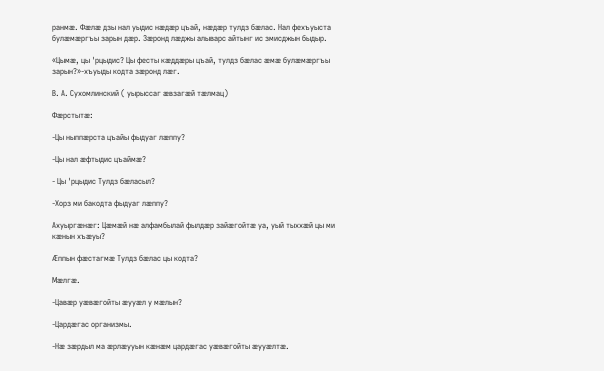ранмӕ. Фӕлӕ дзы нал уыдис нӕдӕр цъай, нӕдӕр тулдз бӕлас. Нал фехъуыста булӕмӕргъы зарын дӕр. Зӕронд лӕджы алыварс айтынг ис змисджын быдыр.

«Цымӕ, цы 'рцыдис? Цы фесты кӕддӕры цъай, тулдз бӕлас ӕмӕ булӕмӕргъы зарын?»-хъуыды кодта зӕронд лӕг.

В. А. Сухомлинский ( уырыссаг ӕвзагӕй тӕлмац)

Фӕрстытӕ:

-Цы ныппӕрста цъайы фыдуаг лӕппу?

-Цы нал ӕфтыдис цъаймӕ?

- Цы 'рцыдис Тулдз бӕласыл?

-Хорз ми бакодта фыдуаг лӕппу?

Ахуыргӕнӕг: Цӕмӕй нӕ алфамбылай фылдӕр зайӕгойтӕ уа, уый тыххӕй цы ми кӕнын хъӕуы?

Ӕппын фӕстагмӕ Тулдз бӕлас цы кодта?

Мӕлгӕ.

-Цавӕр уӕвӕгойты ӕууӕл у мӕлын?

-Цардӕгас организмы.

-Нӕ зӕрдыл ма ӕрлӕууын кӕнӕм цардӕгас уӕвӕгойты ӕууӕлтӕ.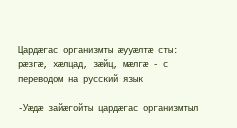Цардӕгас организмты ӕууӕлтӕ сты: рӕзгӕ, хӕлцад, зӕйц, мӕлгӕ - с переводом на русский язык

-Уӕдӕ зайӕгойты цардӕгас организмтыл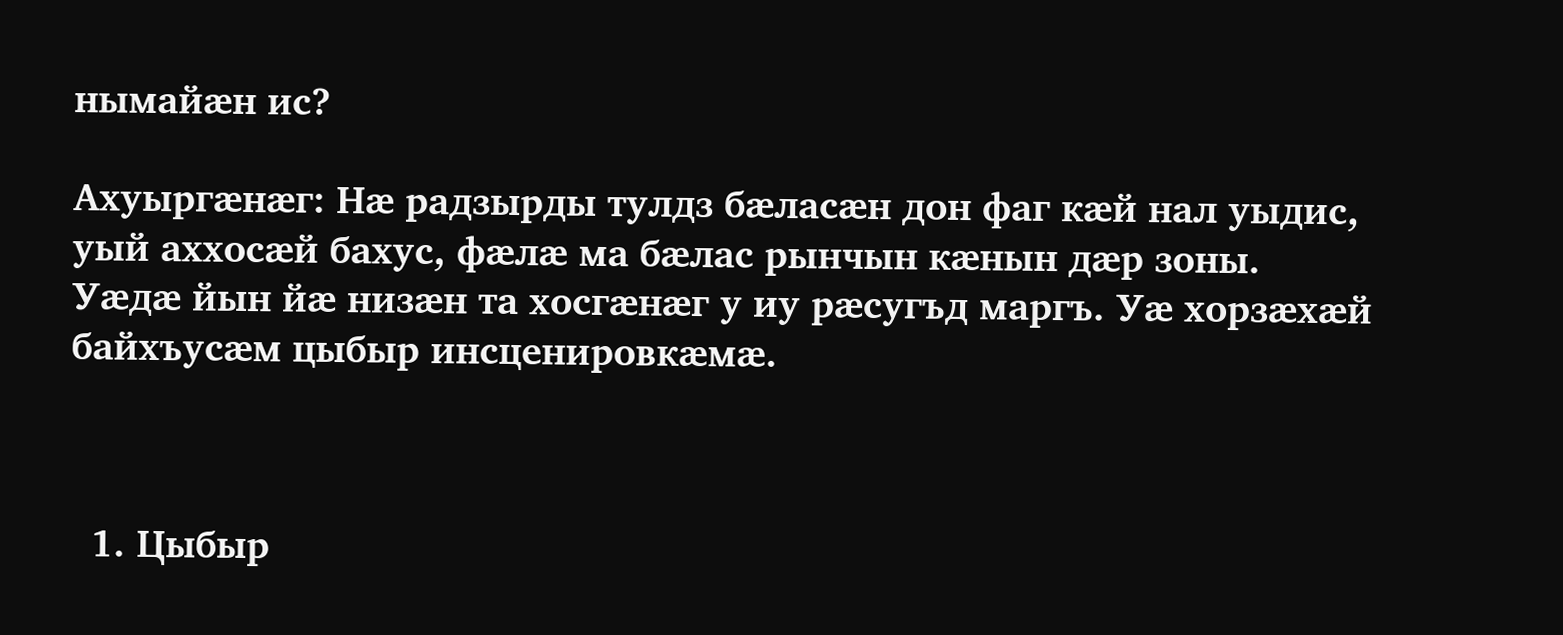нымайӕн ис?

Ахуыргӕнӕг: Нӕ радзырды тулдз бӕласӕн дон фаг кӕй нал уыдис, уый аххосӕй бахус, фӕлӕ ма бӕлас рынчын кӕнын дӕр зоны. Уӕдӕ йын йӕ низӕн та хосгӕнӕг у иу рӕсугъд маргъ. Уӕ хорзӕхӕй байхъусӕм цыбыр инсценировкӕмӕ.



  1. Цыбыр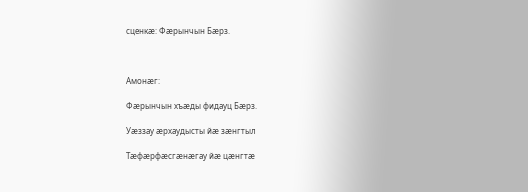сценкӕ: Фӕрынчын Бӕрз.



Амонӕг:

Фӕрынчын хъӕды фидауц Бӕрз.

Уӕззау ӕрхаудысты йӕ зӕнгтыл

Тӕфӕрфӕсгӕнӕгау йӕ цӕнгтӕ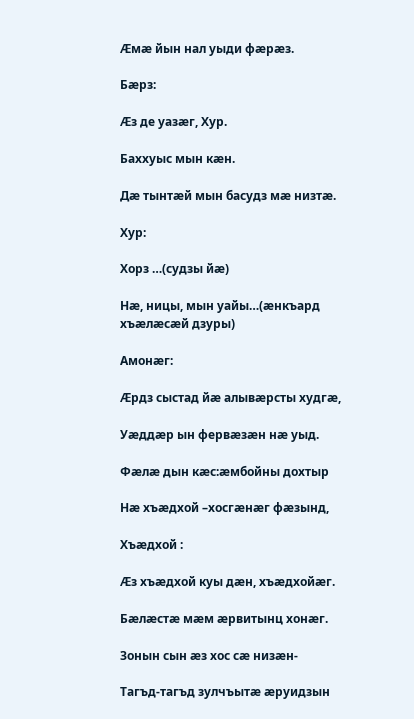Ӕмӕ йын нал уыди фӕрӕз.

Бӕрз:

Ӕз де уазӕг, Хур.

Баххуыс мын кӕн.

Дӕ тынтӕй мын басудз мӕ низтӕ.

Хур:

Хорз …(судзы йӕ)

Нӕ, ницы, мын уайы…(ӕнкъард хъӕлӕсӕй дзуры)

Амонӕг:

Ӕрдз сыстад йӕ алывӕрсты худгӕ,

Уӕддӕр ын фервӕзӕн нӕ уыд.

Фӕлӕ дын кӕс:ӕмбойны дохтыр

Нӕ хъӕдхой –хосгӕнӕг фӕзынд,

Хъӕдхой :

Ӕз хъӕдхой куы дӕн, хъӕдхойӕг.

Бӕлӕстӕ мӕм ӕрвитынц хонӕг.

Зонын сын ӕз хос сӕ низӕн-

Тагъд-тагъд зулчъытӕ ӕруидзын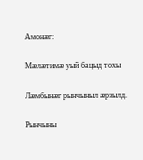Амонӕг:

Мӕлӕтимӕ уый бацыд тохы

Лӕмбынӕг рынчыныл ӕрзылд.

Рынчыны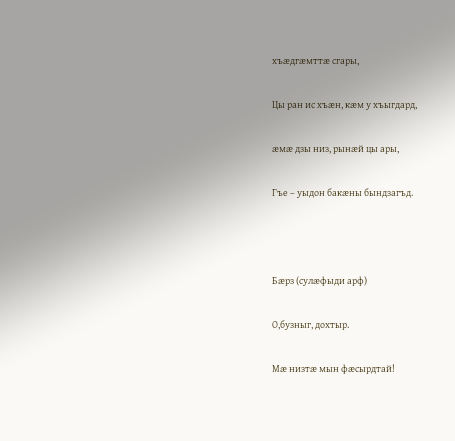хъӕдгӕмттӕ сгары,

Цы ран ис хъӕн, кӕм у хъыгдард,

ӕмӕ дзы низ, рынӕй цы ары,

Гъе – уыдон бакӕны бындзагъд.



Бӕрз (сулӕфыди арф)

О,бузныг, дохтыр.

Мӕ низтӕ мын фӕсырдтай!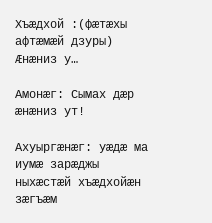Хъӕдхой :(фӕтӕхы афтӕмӕй дзуры) Ӕнӕниз у…

Амонӕг: Сымах дӕр ӕнӕниз ут!

Ахуыргӕнӕг: уӕдӕ ма иумӕ зарӕджы ныхӕстӕй хъӕдхойӕн зӕгъӕм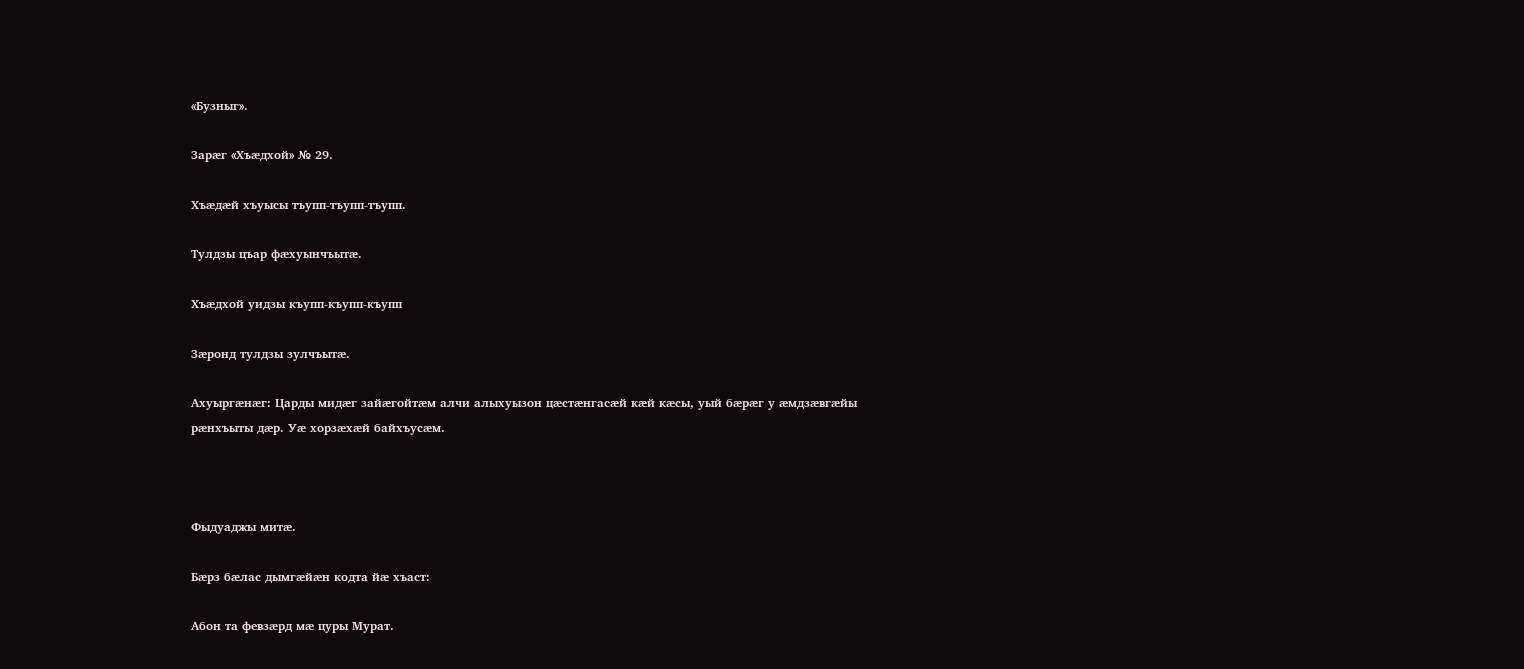«Бузныг».

Зарӕг «Хъӕдхой» № 29.

Хъӕдӕй хъуысы тъупп-тъупп-тъупп.

Тулдзы цъар фӕхуынчъытӕ.

Хъӕдхой уидзы къупп-къупп-къупп

Зӕронд тулдзы зулчъытӕ.

Ахуыргӕнӕг: Царды мидӕг зайӕгойтӕм алчи алыхуызон цӕстӕнгасӕй кӕй кӕсы, уый бӕрӕг у ӕмдзӕвгӕйы рӕнхъыты дӕр. Уӕ хорзӕхӕй байхъусӕм.



Фыдуаджы митӕ.

Бӕрз бӕлас дымгӕйӕн кодта йӕ хъаст:

Абон та февзӕрд мӕ цуры Мурат.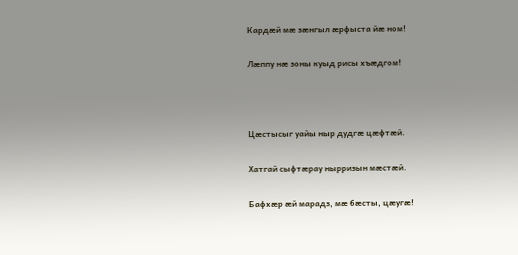Кардӕй мӕ зӕнгыл ӕрфыста йӕ ном!

Лӕппу нӕ зоны куыд рисы хъӕдгом!



Цӕстысыг уайы ныр дудгӕ цӕфтӕй.

Хатгай сыфтӕрау нырризын мӕстӕй.

Бафхӕр ӕй марадз, мӕ бӕсты, цӕугӕ!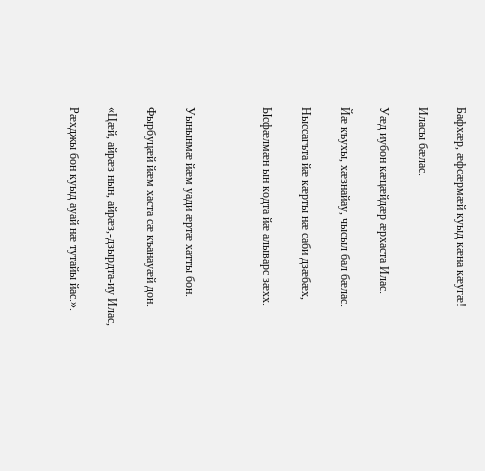Бафхӕр, ӕфсӕрмӕй куыд кӕна кӕугӕ!

Иласы бӕлас.

Уӕд иубон кӕцӕйдӕр ӕрхаста Илас.

Йӕ къухы, хӕзнайау, чысыл бал бӕлас.

Ныссагъта йӕ кӕрты нӕ саби дзӕбӕх,

Ысфӕлмӕн ын кодта йӕ алыварс зӕхх.



Уынынмӕ йӕм уади ӕртӕ хатты бон.

Фырбуцӕй йӕм хаста сӕ къанауӕй дон.

«Цӕй, айрӕз нын, айрӕз,-дзырдта-иу Илас,

Рӕхджы бон куыд ауай нӕ тутайы йас.».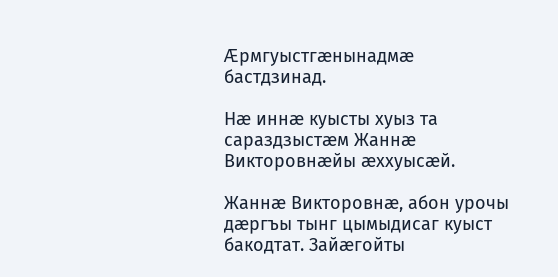Ӕрмгуыстгӕнынадмӕ бастдзинад.

Нӕ иннӕ куысты хуыз та сараздзыстӕм Жаннӕ Викторовнӕйы ӕххуысӕй.

Жаннӕ Викторовнӕ, абон урочы дӕргъы тынг цымыдисаг куыст бакодтат. Зайӕгойты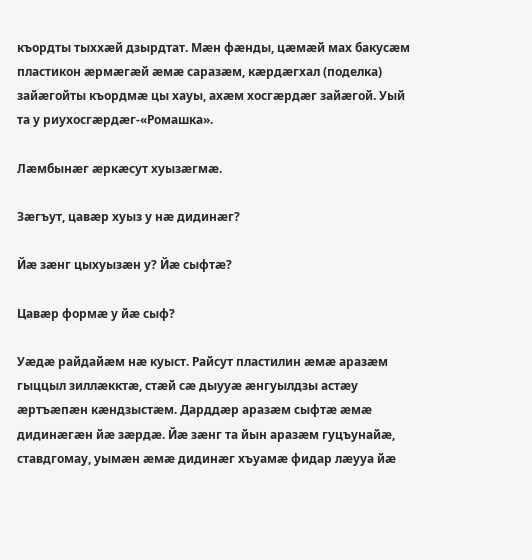къордты тыххӕй дзырдтат. Мӕн фӕнды, цӕмӕй мах бакусӕм пластикон ӕрмӕгӕй ӕмӕ саразӕм, кӕрдӕгхал (поделка) зайӕгойты къордмӕ цы хауы, ахӕм хосгӕрдӕг зайӕгой. Уый та у риухосгӕрдӕг-«Ромашка».

Лӕмбынӕг ӕркӕсут хуызӕгмӕ.

Зӕгъут, цавӕр хуыз у нӕ дидинӕг?

Йӕ зӕнг цыхуызӕн у? Йӕ сыфтӕ?

Цавӕр формӕ у йӕ сыф?

Уӕдӕ райдайӕм нӕ куыст. Райсут пластилин ӕмӕ аразӕм гыццыл зиллӕкктӕ, стӕй сӕ дыууӕ ӕнгуылдзы астӕу ӕртъӕпӕн кӕндзыстӕм. Дарддӕр аразӕм сыфтӕ ӕмӕ дидинӕгӕн йӕ зӕрдӕ. Йӕ зӕнг та йын аразӕм гуцъунайӕ, ставдгомау, уымӕн ӕмӕ дидинӕг хъуамӕ фидар лӕууа йӕ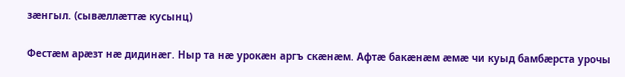зӕнгыл. (сывӕллӕттӕ кусынц)

Фестӕм арӕзт нӕ дидинӕг. Ныр та нӕ урокӕн аргъ скӕнӕм. Афтӕ бакӕнӕм ӕмӕ чи куыд бамбӕрста урочы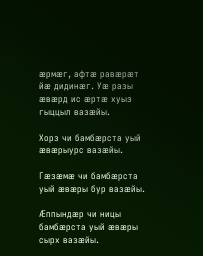ӕрмӕг, афтӕ равӕрӕт йӕ дидинӕг. Уӕ разы ӕвӕрд ис ӕртӕ хуыз гыццыл вазӕйы.

Хорз чи бамбӕрста уый ӕвӕрыурс вазӕйы.

Гӕзӕмӕ чи бамбӕрста уый ӕвӕры бур вазӕйы.

Ӕппындӕр чи ницы бамбӕрста уый ӕвӕры сырх вазӕйы.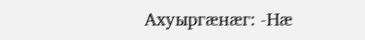Ахуыргӕнӕг: -Нӕ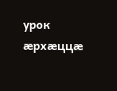урок ӕрхӕццӕ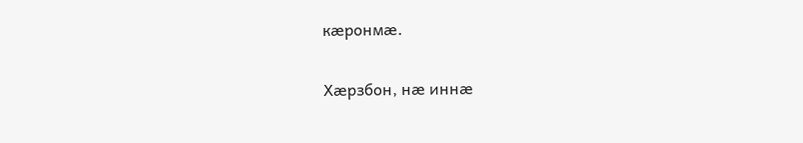кӕронмӕ.

Хӕрзбон, нӕ иннӕ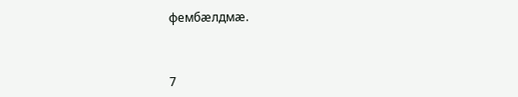фембӕлдмӕ.



7